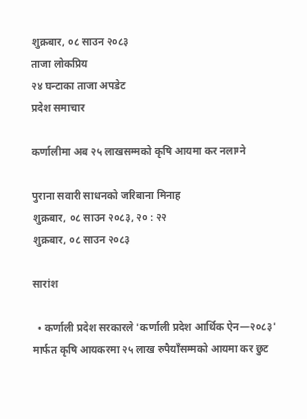शुक्रबार, ०८ साउन २०८३
ताजा लोकप्रिय
२४ घन्टाका ताजा अपडेट
प्रदेश समाचार

कर्णालीमा अब २५ लाखसम्मको कृषि आयमा कर नलाग्ने

पुराना सवारी साधनको जरिबाना मिनाह
शुक्रबार, ०८ साउन २०८३, २० : २२
शुक्रबार, ०८ साउन २०८३

सारांश

  • कर्णाली प्रदेश सरकारले 'कर्णाली प्रदेश आर्थिक ऐन—२०८३' मार्फत कृषि आयकरमा २५ लाख रुपैयाँसम्मको आयमा कर छुट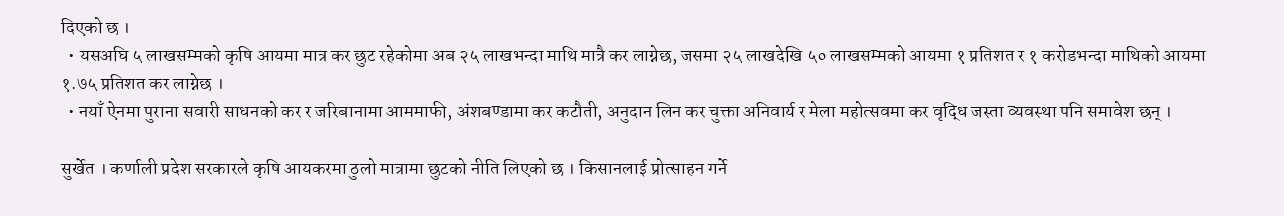दिएको छ ।
  • यसअघि ५ लाखसम्मको कृषि आयमा मात्र कर छुट रहेकोमा अब २५ लाखभन्दा माथि मात्रै कर लाग्नेछ, जसमा २५ लाखदेखि ५० लाखसम्मको आयमा १ प्रतिशत र १ करोडभन्दा माथिको आयमा १.७५ प्रतिशत कर लाग्नेछ ।
  • नयाँ ऐनमा पुराना सवारी साधनको कर र जरिबानामा आममाफी, अंशबण्डामा कर कटौती, अनुदान लिन कर चुक्ता अनिवार्य र मेला महोत्सवमा कर वृद्धि जस्ता व्यवस्था पनि समावेश छन् ।

सुर्खेत । कर्णाली प्रदेश सरकारले कृषि आयकरमा ठुलो मात्रामा छुटको नीति लिएको छ । किसानलाई प्रोत्साहन गर्ने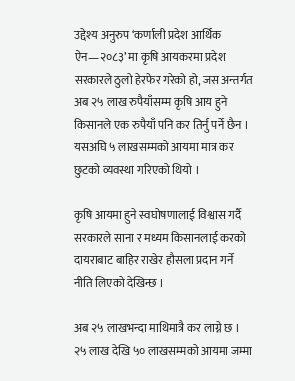उद्देश्य अनुरुप ‘कर्णाली प्रदेश आर्थिक ऐन—२०८३’ मा कृषि आयकरमा प्रदेश सरकारले ठुलो हेरफेर गरेको हो, जस अन्तर्गत अब २५ लाख रुपैयाँसम्म कृषि आय हुने किसानले एक रुपैयाँ पनि कर तिर्नु पर्ने छैन । यसअघि ५ लाखसम्मको आयमा मात्र कर छुटको व्यवस्था गरिएको थियो ।

कृषि आयमा हुने स्वघोषणालाई विश्वास गर्दै सरकारले साना र मध्यम किसानलाई करको दायराबाट बाहिर राखेर हौसला प्रदान गर्ने नीति लिएको देखिन्छ ।

अब २५ लाखभन्दा माथिमात्रै कर लाग्ने छ । २५ लाख देखि ५० लाखसम्मको आयमा जम्मा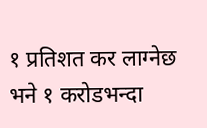१ प्रतिशत कर लाग्नेछ भने १ करोडभन्दा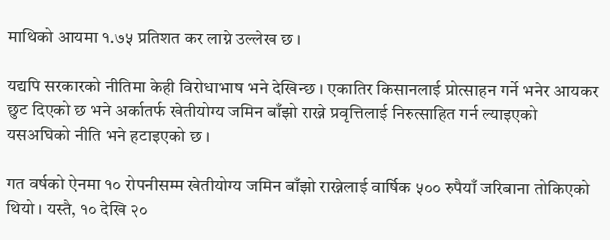माथिको आयमा १.७५ प्रतिशत कर लाग्ने उल्लेख छ ।

यद्यपि सरकारको नीतिमा केही विरोधाभाष भने देखिन्छ । एकातिर किसानलाई प्रोत्साहन गर्ने भनेर आयकर छुट दिएको छ भने अर्कातर्फ खेतीयोग्य जमिन बाँझो राख्ने प्रवृत्तिलाई निरुत्साहित गर्न ल्याइएको यसअघिको नीति भने हटाइएको छ ।

गत वर्षको ऐनमा १० रोपनीसम्म खेतीयोग्य जमिन बाँझो राख्नेलाई वार्षिक ५०० रुपैयाँ जरिबाना तोकिएको थियो । यस्तै, १० देखि २०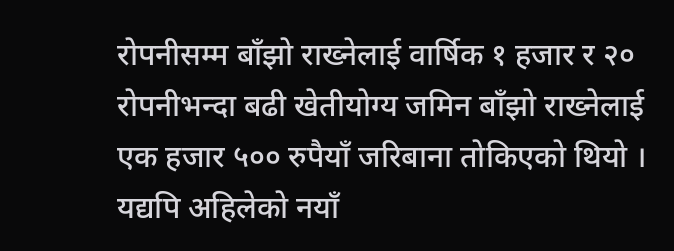रोपनीसम्म बाँझो राख्नेलाई वार्षिक १ हजार र २० रोपनीभन्दा बढी खेतीयोग्य जमिन बाँझो राख्नेलाई एक हजार ५०० रुपैयाँ जरिबाना तोकिएको थियो । यद्यपि अहिलेको नयाँ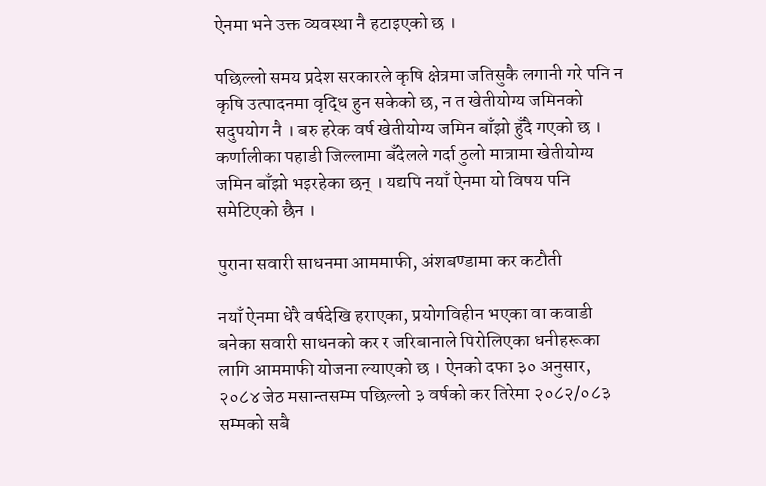ऐनमा भने उक्त व्यवस्था नै हटाइएको छ ।

पछिल्लो समय प्रदेश सरकारले कृषि क्षेत्रमा जतिसुकै लगानी गरे पनि न कृषि उत्पादनमा वृद्धि हुन सकेको छ, न त खेतीयोग्य जमिनको सदुपयोग नै । बरु हरेक वर्ष खेतीयोग्य जमिन बाँझो हुँदै गएको छ । कर्णालीका पहाडी जिल्लामा बँदेलले गर्दा ठुलो मात्रामा खेतीयोग्य जमिन बाँझो भइरहेका छन् । यद्यपि नयाँ ऐनमा यो विषय पनि समेटिएको छैन ।

पुराना सवारी साधनमा आममाफी, अंशबण्डामा कर कटौती

नयाँ ऐनमा धेरै वर्षदेखि हराएका, प्रयोगविहीन भएका वा कवाडी बनेका सवारी साधनको कर र जरिबानाले पिरोलिएका धनीहरूका लागि आममाफी योजना ल्याएको छ । ऐनको दफा ३० अनुसार, २०८४ जेठ मसान्तसम्म पछिल्लो ३ वर्षको कर तिरेमा २०८२/०८३ सम्मको सबै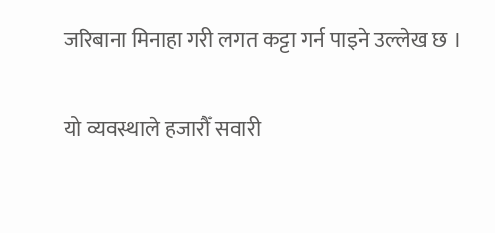जरिबाना मिनाहा गरी लगत कट्टा गर्न पाइने उल्लेख छ ।

यो व्यवस्थाले हजारौँ सवारी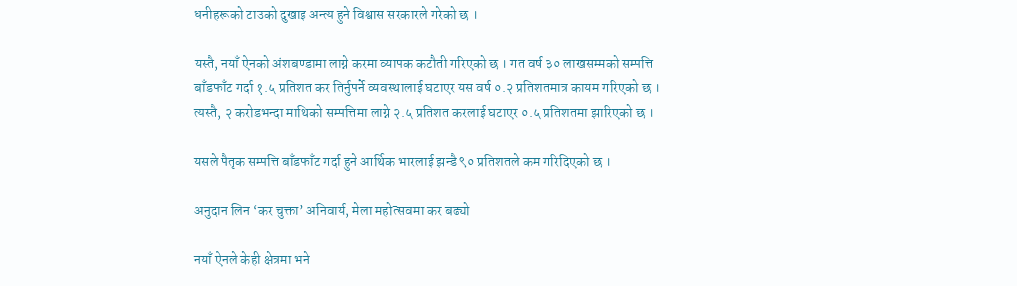धनीहरूको टाउको दुखाइ अन्त्य हुने विश्वास सरकारले गरेको छ ।

यस्तै, नयाँ ऐनको अंशबण्डामा लाग्ने करमा व्यापक कटौती गरिएको छ । गत वर्ष ३० लाखसम्मको सम्पत्ति बाँडफाँट गर्दा १.५ प्रतिशत कर तिर्नुपर्ने व्यवस्थालाई घटाएर यस वर्ष ०.२ प्रतिशतमात्र कायम गरिएको छ । त्यस्तै, २ करोडभन्दा माथिको सम्पत्तिमा लाग्ने २.५ प्रतिशत करलाई घटाएर ०.५ प्रतिशतमा झारिएको छ ।

यसले पैतृक सम्पत्ति बाँडफाँट गर्दा हुने आर्थिक भारलाई झन्डै ९० प्रतिशतले कम गरिदिएको छ ।

अनुदान लिन ‘कर चुक्ता’ अनिवार्य, मेला महोत्सवमा कर बढ्यो

नयाँ ऐनले केही क्षेत्रमा भने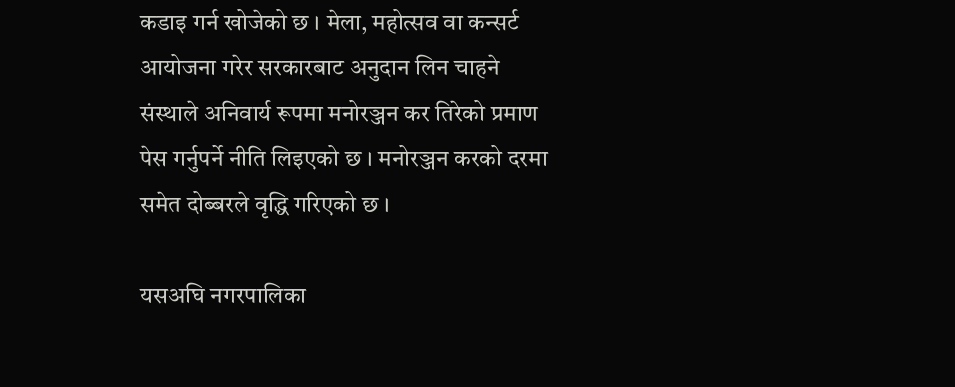कडाइ गर्न खोजेको छ । मेला, महोत्सव वा कन्सर्ट आयोजना गरेर सरकारबाट अनुदान लिन चाहने संस्थाले अनिवार्य रूपमा मनोरञ्जन कर तिरेको प्रमाण पेस गर्नुपर्ने नीति लिइएको छ । मनोरञ्जन करको दरमा समेत दोब्बरले वृद्धि गरिएको छ ।

यसअघि नगरपालिका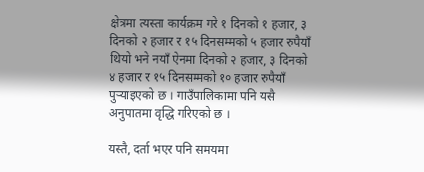क्षेत्रमा त्यस्ता कार्यक्रम गरे १ दिनको १ हजार, ३ दिनको २ हजार र १५ दिनसम्मको ५ हजार रुपैयाँ थियो भने नयाँ ऐनमा दिनको २ हजार, ३ दिनको ४ हजार र १५ दिनसम्मको १० हजार रुपैयाँ पुर्‍याइएको छ । गाउँपालिकामा पनि यसै अनुपातमा वृद्धि गरिएको छ ।

यस्तै, दर्ता भएर पनि समयमा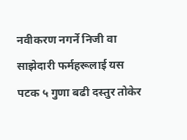नवीकरण नगर्ने निजी वा साझेदारी फर्महरूलाई यस पटक ५ गुणा बढी दस्तुर तोकेर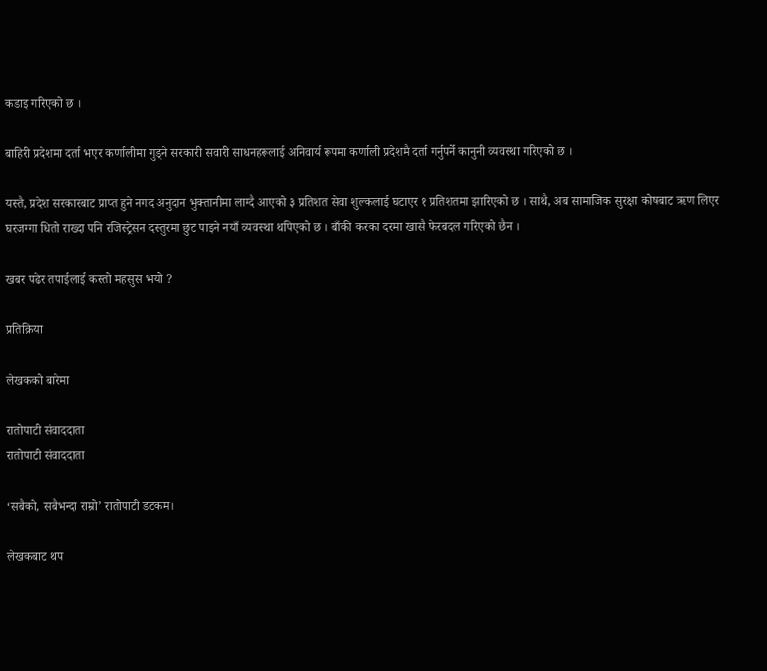कडाइ गरिएको छ ।

बाहिरी प्रदेशमा दर्ता भएर कर्णालीमा गुड्ने सरकारी सवारी साधनहरूलाई अनिवार्य रूपमा कर्णाली प्रदेशमै दर्ता गर्नुपर्ने कानुनी व्यवस्था गरिएको छ ।

यस्तै, प्रदेश सरकारबाट प्राप्त हुने नगद अनुदान भुक्तानीमा लाग्दै आएको ३ प्रतिशत सेवा शुल्कलाई घटाएर १ प्रतिशतमा झारिएको छ । साथै, अब सामाजिक सुरक्षा कोषबाट ऋण लिएर घरजग्गा धितो राख्दा पनि रजिस्ट्रेसन दस्तुरमा छुट पाइने नयाँ व्यवस्था थपिएको छ । बाँकी करका दरमा खासै फेरबदल गरिएको छैन ।

खबर पढेर तपाईलाई कस्तो महसुस भयो ?

प्रतिक्रिया

लेखकको बारेमा

रातोपाटी संवाददाता
रातोपाटी संवाददाता

‘सबैको, सबैभन्दा राम्रो’ रातोपाटी डटकम।

लेखकबाट थप